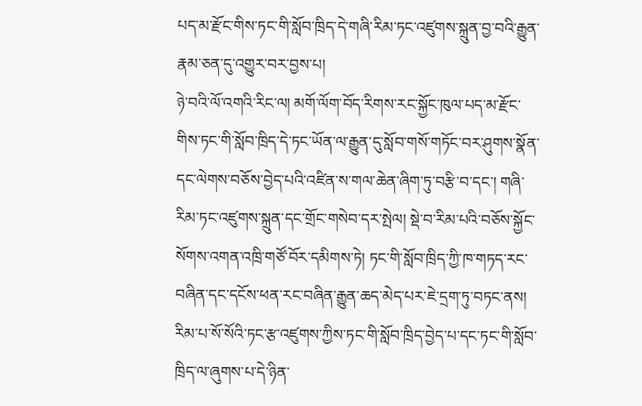པད་མ་རྫོང་གིས་ཏང་གི་སློབ་ཁྲིད་དེ་གཞི་རིམ་ཏང་འཛུགས་སྐྲུན་བྱ་བའི་རྒྱུན་རྣམ་ཅན་དུ་འགྱུར་བར་བྱས་པ།
ཉེ་བའི་ལོ་འགའི་རིང་ལ། མགོ་ལོག་བོད་རིགས་རང་སྐྱོང་ཁུལ་པད་མ་རྫོང་གིས་ཏང་གི་སློབ་ཁྲིད་དེ་ཏང་ཡོན་ལ་རྒྱུན་དུ་སློབ་གསོ་གཏོང་བར་ཤུགས་སྣོན་དང་ལེགས་བཅོས་བྱེད་པའི་འཛིན་ས་གལ་ཆེན་ཞིག་ཏུ་བརྩི་བ་དང་། གཞི་རིམ་ཏང་འཛུགས་སྐྲུན་དང་གྲོང་གསེབ་དར་སྤེལ། སྡེ་བ་རིམ་པའི་བཅོས་སྐྱོང་སོགས་འགན་འཁྲི་གཙོ་བོར་དམིགས་ཏེ། ཏང་གི་སློབ་ཁྲིད་ཀྱི་ཁ་གཏད་རང་བཞིན་དང་དངོས་ཕན་རང་བཞིན་རྒྱུན་ཆད་མེད་པར་ཇེ་དྲག་ཏུ་བཏང་ནས། རིམ་པ་སོ་སོའི་ཏང་རྩ་འཛུགས་ཀྱིས་ཏང་གི་སློབ་ཁྲིད་བྱེད་པ་དང་ཏང་གི་སློབ་ཁྲིད་ལ་ཞུགས་པ་དེ་ཉིན་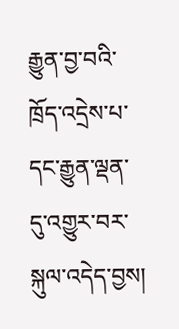རྒྱུན་བྱ་བའི་ཁྲོད་འདྲེས་པ་དང་རྒྱུན་ལྡན་དུ་འགྱུར་བར་སྐུལ་འདེད་བྱས།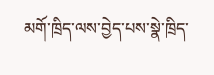མགོ་ཁྲིད་ལས་བྱེད་པས་སྣེ་ཁྲིད་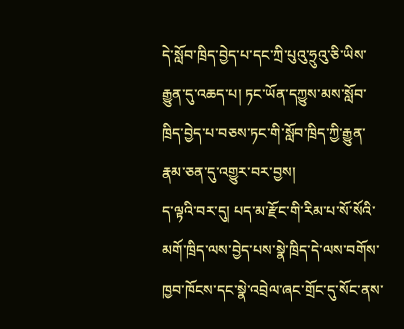དེ་སློབ་ཁྲིད་བྱེད་པ་དང་ཀྲི་པུའུ་ཧྲུའུ་ཅི་ཡིས་རྒྱུན་དུ་འཆད་པ། ཏང་ཡོན་དཀྱུས་མས་སློབ་ཁྲིད་བྱེད་པ་བཅས་ཏང་གི་སློབ་ཁྲིད་ཀྱི་རྒྱུན་རྣམ་ཅན་དུ་འགྱུར་བར་བྱས།
ད་ལྟའི་བར་དུ། པད་མ་རྫོང་གི་རིམ་པ་སོ་སོའི་མགོ་ཁྲིད་ལས་བྱེད་པས་སྣེ་ཁྲིད་དེ་ལས་བགོས་ཁྱབ་ཁོངས་དང་སྣེ་འབྲེལ་ཞང་གྲོང་དུ་སོང་ནས་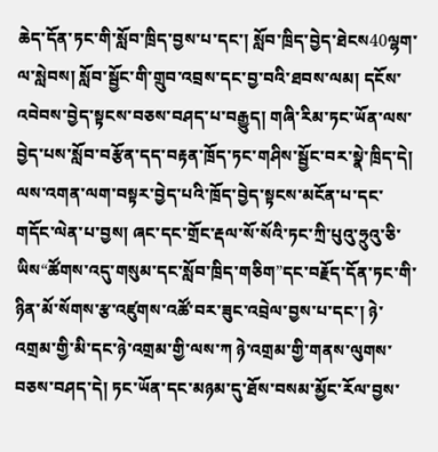ཆེད་དོན་ཏང་གི་སློབ་ཁྲིད་བྱས་པ་དང་། སློབ་ཁྲིད་བྱེད་ཐེངས40ལྷག་ལ་སླེབས། སློབ་སྦྱོང་གི་གྲུབ་འབྲས་དང་བྱ་བའི་ཐབས་ལམ། དངོས་འབེབས་བྱེད་སྟངས་བཅས་བཤད་པ་བརྒྱུད། གཞི་རིམ་ཏང་ཡོན་ལས་བྱེད་པས་སློབ་བརྩོན་དད་བརྟན་ཁྲོད་ཏང་གཤིས་སྦྱོང་བར་སྣེ་ཁྲིད་དེ། ལས་འགན་ལག་བསྟར་བྱེད་པའི་ཁྲོད་བྱེད་སྟངས་མངོན་པ་དང་གདོང་ལེན་པ་བྱས། ཞང་དང་གྲོང་རྡལ་སོ་སོའི་ཏང་ཀྲི་པུའུ་ཧྲུའུ་ཅི་ཡིས“ཚོགས་འདུ་གསུམ་དང་སློབ་ཁྲིད་གཅིག”དང་བརྗོད་དོན་ཏང་གི་ཉིན་མོ་སོགས་རྩ་འཛུགས་འཚོ་བར་ཟུང་འབྲེལ་བྱས་པ་དང་། ཉེ་འགྲམ་གྱི་མི་དང་ཉེ་འགྲམ་གྱི་ལས་ཀ ཉེ་འགྲམ་གྱི་གནས་ལུགས་བཅས་བཤད་དེ། ཏང་ཡོན་དང་མཉམ་དུ་ཐོས་བསམ་མྱོང་རོལ་བྱས་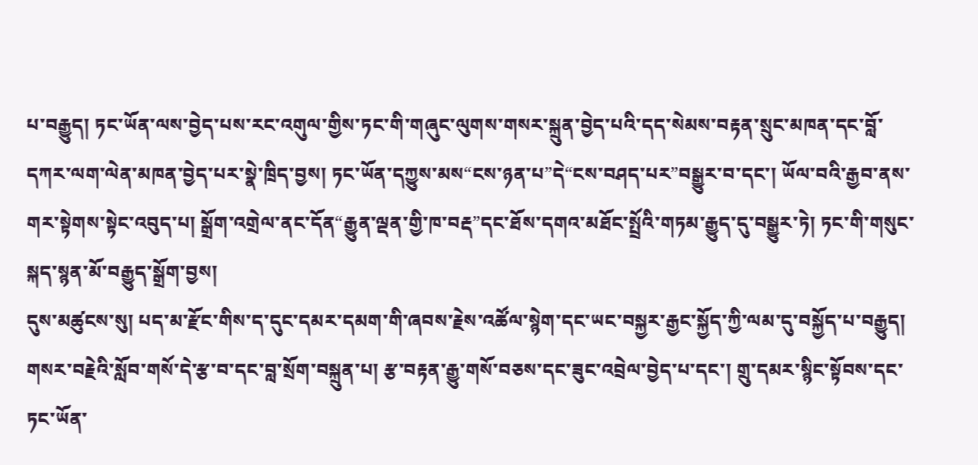པ་བརྒྱུད། ཏང་ཡོན་ལས་བྱེད་པས་རང་འགུལ་གྱིས་ཏང་གི་གཞུང་ལུགས་གསར་སྐྲུན་བྱེད་པའི་དད་སེམས་བརྟན་སྲུང་མཁན་དང་བློ་དཀར་ལག་ལེན་མཁན་བྱེད་པར་སྣེ་ཁྲིད་བྱས། ཏང་ཡོན་དཀྱུས་མས“ངས་ཉན་པ”དེ“ངས་བཤད་པར”བསྒྱུར་བ་དང་། ཡོལ་བའི་རྒྱབ་ནས་གར་སྟེགས་སྟེང་འབུད་པ། སྒྲོག་འགྲེལ་ནང་དོན“རྒྱུན་ལྡན་གྱི་ཁ་བརྡ”དང་ཐོས་དགའ་མཐོང་སྤྲོའི་གཏམ་རྒྱུད་དུ་བསྒྱུར་ཏེ། ཏང་གི་གསུང་སྐད་སྙན་མོ་བརྒྱུད་སྒྲོག་བྱས།
དུས་མཚུངས་སུ། པད་མ་རྫོང་གིས་ད་དུང་དམར་དམག་གི་ཞབས་རྗེས་འཚོལ་སྙེག་དང་ཡང་བསྐྱར་རྒྱང་སྐྱོད་ཀྱི་ལམ་དུ་བསྐྱོད་པ་བརྒྱུད། གསར་བརྗེའི་སློབ་གསོ་དེ་རྩ་བ་དང་བླ་སྲོག་བསྐྲུན་པ། རྩ་བརྟན་རྒྱུ་གསོ་བཅས་དང་ཟུང་འབྲེལ་བྱེད་པ་དང་། གྲུ་དམར་སྙིང་སྟོབས་དང་ཏང་ཡོན་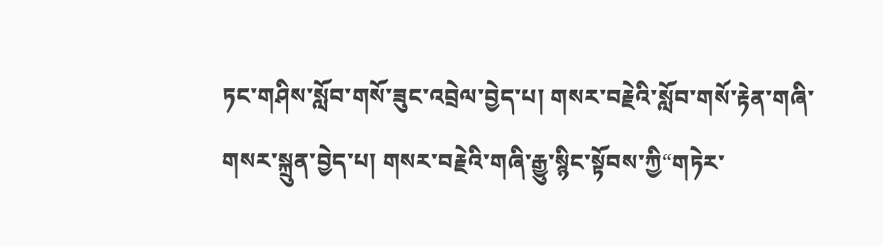ཏང་གཤིས་སློབ་གསོ་ཟུང་འབྲེལ་བྱེད་པ། གསར་བརྗེའི་སློབ་གསོ་རྟེན་གཞི་གསར་སྐྲུན་བྱེད་པ། གསར་བརྗེའི་གཞི་རྒྱུ་སྙིང་སྟོབས་ཀྱི“གཏེར་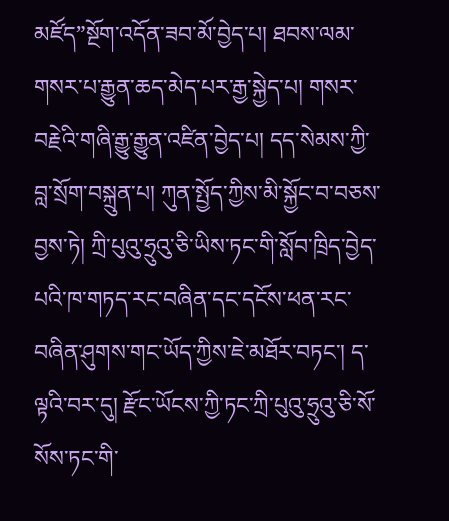མཛོད”སྔོག་འདོན་ཟབ་མོ་བྱེད་པ། ཐབས་ལམ་གསར་པ་རྒྱུན་ཆད་མེད་པར་རྒྱ་སྐྱེད་པ། གསར་བརྗེའི་གཞི་རྒྱུ་རྒྱུན་འཛིན་བྱེད་པ། དད་སེམས་ཀྱི་བླ་སྲོག་བསྐྲུན་པ། ཀུན་སྤྱོད་ཀྱིས་མི་སྐྱོང་བ་བཅས་བྱས་ཏེ། ཀྲི་པུའུ་ཧྲུའུ་ཅི་ཡིས་ཏང་གི་སློབ་ཁྲིད་བྱེད་པའི་ཁ་གཏད་རང་བཞིན་དང་དངོས་ཕན་རང་བཞིན་ཤུགས་གང་ཡོད་ཀྱིས་ཇེ་མཐོར་བཏང་། ད་ལྟའི་བར་དུ། རྫོང་ཡོངས་ཀྱི་ཏང་ཀྲི་པུའུ་ཧྲུའུ་ཅི་སོ་སོས་ཏང་གི་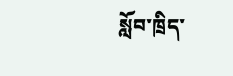སློབ་ཁྲིད་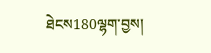ཐེངས180ལྷག་བྱས།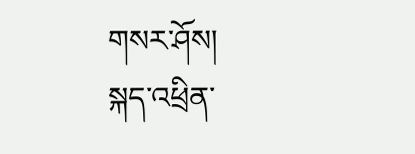གསར་ཤོས།
སྐད་འཕྲིན་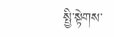སྤྱི་སྟེགས་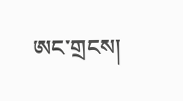ཨང་གྲངས།